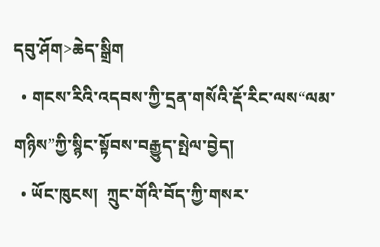དབུ་ཤོག>ཆེད་སྒྲིག
  • གངས་རིའི་འདབས་ཀྱི་དྲན་གསོའི་རྡོ་རིང་ལས“ལམ་གཉིས”ཀྱི་སྙིང་སྟོབས་བརྒྱུད་སྤེལ་བྱེད།
  • ཡོང་ཁུངས།  ཀྲུང་གོའི་བོད་ཀྱི་གསར་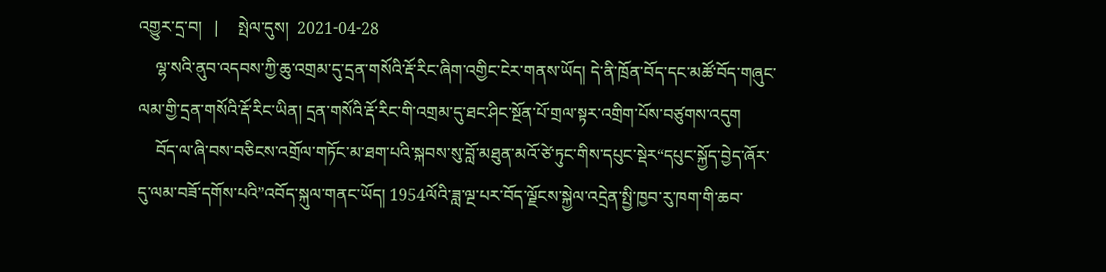འགྱུར་དྲ་བ།   |     སྤེལ་དུས།  2021-04-28
    ལྷ་སའི་ནུབ་འདབས་ཀྱི་ཆུ་འགྲམ་དུ་དྲན་གསོའི་རྡོ་རིང་ཞིག་འགྱིང་ངེར་གནས་ཡོད། དེ་ནི་ཁྲོན་བོད་དང་མཚོ་བོད་གཞུང་ལམ་གྱི་དྲན་གསོའི་རྡོ་རིང་ཡིན། དྲན་གསོའི་རྡོ་རིང་གི་འགྲམ་དུ་ཐང་ཤིང་སྔོན་པོ་གྲལ་སྟར་འགྲིག་པོས་བཙུགས་འདུག
    བོད་ལ་ཞི་བས་བཅིངས་འགྲོལ་གཏོང་མ་ཐག་པའི་སྐབས་སུ་བློ་མཐུན་མའོ་ཙེ་ཏུང་གིས་དཔུང་སྡེར“དཔུང་སྐྱོད་བྱེད་ཞོར་དུ་ལམ་བཟོ་དགོས་པའི”འབོད་སྐུལ་གནང་ཡོད། 1954ལོའི་ཟླ་ལྔ་པར་བོད་ལྗོངས་སྐྱེལ་འདྲེན་སྤྱི་ཁྱབ་རུ་ཁག་གི་ཆབ་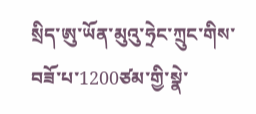སྲིད་ཨུ་ཡོན་མུའུ་ཧྲེང་ཀྲུང་གིས་བཟོ་པ་1200ཙམ་གྱི་སྣེ་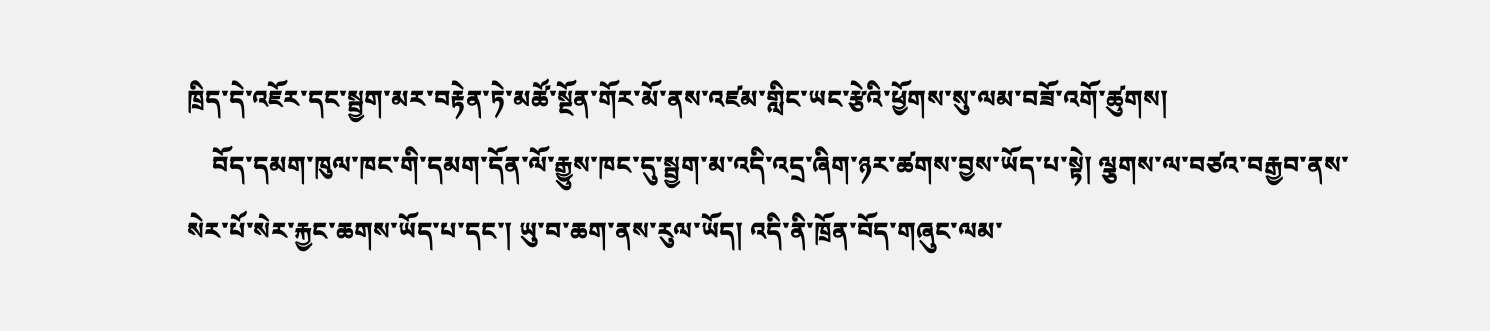ཁྲིད་དེ་འཇོར་དང་སྦྱག་མར་བརྟེན་ཏེ་མཚོ་སྔོན་གོར་མོ་ནས་འཛམ་གླིང་ཡང་རྩེའི་ཕྱོགས་སུ་ལམ་བཟོ་འགོ་ཚུགས།
    བོད་དམག་ཁུལ་ཁང་གི་དམག་དོན་ལོ་རྒྱུས་ཁང་དུ་སྦྱག་མ་འདི་འདྲ་ཞིག་ཉར་ཚགས་བྱས་ཡོད་པ་སྟེ། ལྕགས་ལ་བཙའ་བརྒྱབ་ནས་སེར་པོ་སེར་རྐྱང་ཆགས་ཡོད་པ་དང་། ཡུ་བ་ཆག་ནས་རུལ་ཡོད། འདི་ནི་ཁྲོན་བོད་གཞུང་ལམ་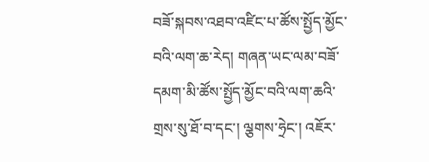བཟོ་སྐབས་འཐབ་འཛིང་པ་ཚོས་སྤྱོད་མྱོང་བའི་ལག་ཆ་རེད། གཞན་ཡང་ལམ་བཟོ་དམག་མི་ཚོས་སྤྱོད་མྱོང་བའི་ལག་ཆའི་གྲས་སུ་ཐོ་བ་དང་། ལྕགས་ཧྲེང་། འཇོར་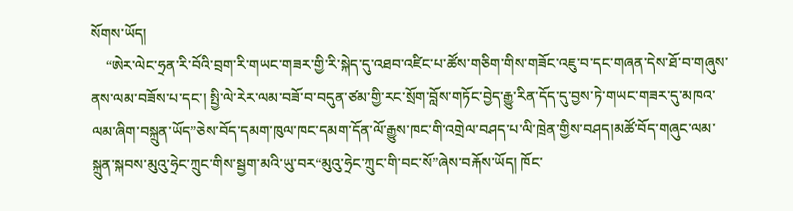སོགས་ཡོད།
    “ཨེར་ལེང་ཧྲན་རི་བོའི་བྲག་རི་གཡང་གཟར་གྱི་རི་སྐེད་དུ་འཐབ་འཛིང་པ་ཚོས་གཅིག་གིས་གཟོང་འཇུ་བ་དང་གཞན་དེས་ཐོ་བ་གཞུས་ནས་ལམ་བཟོས་པ་དང་། སྤྱི་ལེ་རེར་ལམ་བཟོ་བ་བདུན་ཙམ་གྱི་རང་སྲོག་བློས་གཏོང་བྱེད་རྒྱུ་རིན་དོད་དུ་བྱས་ཏེ་གཡང་གཟར་དུ་མཁའ་ལམ་ཞིག་བསྐྲུན་ཡོད”ཅེས་བོད་དམག་ཁུལ་ཁང་དམག་དོན་ལོ་རྒྱུས་ཁང་གི་འགྲེལ་བཤད་པ་ལི་ཁྲེན་གྱིས་བཤད།མཚོ་བོད་གཞུང་ལམ་སྐྲུན་སྐབས་མུའུ་ཧྲེང་ཀྲུང་གིས་སྦྱག་མའི་ཡུ་བར“མུའུ་ཧྲེང་ཀྲུང་གི་བང་སོ”ཞེས་བརྐོས་ཡོད། ཁོང་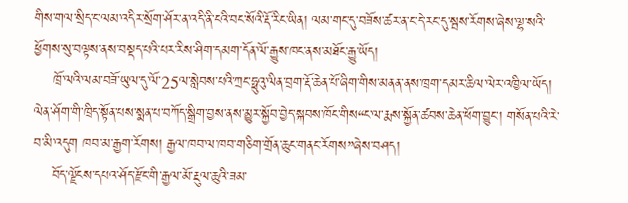གིས་གལ་སྲིད་ང་ལམ་འདིར་སྲོག་ཤོར་ན་འདི་ནི་ངའི་བང་སོའི་རྡོ་རིང་ཡིན། ལམ་གང་དུ་བཟོས་ཚར་ན་ང་དེ་རང་དུ་སྦས་རོགས་ཞེས་ལྷ་སའི་ཕྱོགས་སུ་བལྟས་ནས་བསྡད་པའི་པར་རིས་ཤིག་དམག་དོན་ལོ་རྒྱུས་ཁང་ནས་མཐོང་རྒྱུ་ཡོད།
    ཁྲོ་ལའི་ལམ་བཟོ་ཡུལ་དུ་ལོ་25ལ་སླེབས་པའི་ཀྲང་ཧྥུའུ་ལིན་བྲག་རྡོ་ཆེན་པོ་ཞིག་གིས་མནན་ནས་ཁྲག་དམར་ཆིལ་ལེར་འཁྱིལ་ཡོད། ལེན་ཤོག་གི་ཁྲིད་སྟོན་པས་སྨན་པ་བཀོད་སྒྲིག་བྱས་ནས་མྱུར་སྐྱོབ་བྱེད་སྐབས་ཁོང་གིས“ང་ལ་རྨས་སྐྱོན་ཚབས་ཆེན་ཕོག་བྱུང་། གསོན་པའི་རེ་བ་མི་འདུག ཁབ་མ་རྒྱག་རོགས། རྒྱལ་ཁབ་ལ་ཁབ་གཅིག་གྲོན་ཆུང་གནང་རོགས”ཞེས་བཤད།
    བོད་ལྗོངས་དཔའ་ཤོད་རྫོང་གི་རྒྱལ་མོ་རྔུལ་ཆུའི་ཟམ་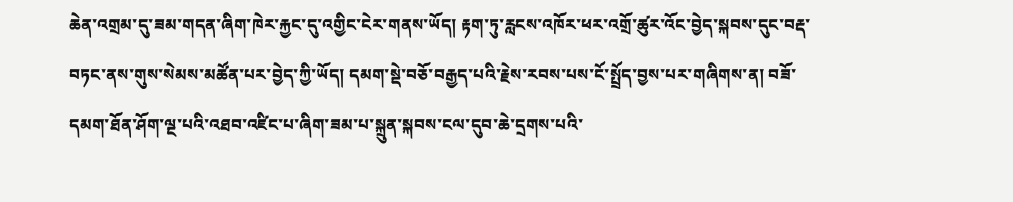ཆེན་འགྲམ་དུ་ཟམ་གདན་ཞིག་ཁེར་རྐྱང་དུ་འགྱིང་ངེར་གནས་ཡོད། རྟག་ཏུ་རླངས་འཁོར་ཕར་འགྲོ་ཚུར་འོང་བྱེད་སྐབས་དུང་བརྡ་བཏང་ནས་གུས་སེམས་མཚོན་པར་བྱེད་ཀྱི་ཡོད། དམག་སྡེ་བཅོ་བརྒྱད་པའི་རྗེས་རབས་པས་ངོ་སྤྲོད་བྱས་པར་གཞིགས་ན། བཟོ་དམག་ཐོན་ཤོག་ལྔ་པའི་འཐབ་འཛིང་པ་ཞིག་ཟམ་པ་སྐྲུན་སྐབས་ངལ་དུབ་ཆེ་དྲགས་པའི་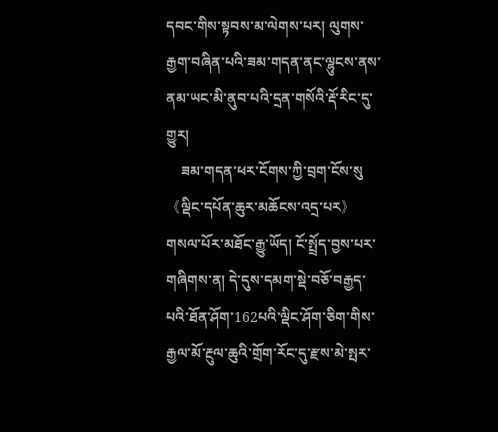དབང་གིས་སྟབས་མ་ལེགས་པར། ལུགས་རྒྱག་བཞིན་པའི་ཟམ་གདན་ནང་ལྷུངས་ནས་ནམ་ཡང་མི་ནུབ་པའི་དྲན་གསོའི་རྡོ་རིང་དུ་གྱུར།
    ཟམ་གདན་ཕར་ངོགས་ཀྱི་བྲག་ངོས་སུ《ལྡིང་དཔོན་ཆུར་མཆོངས་འདྲ་པར》གསལ་པོར་མཐོང་རྒྱུ་ཡོད། ངོ་སྤྲོད་བྱས་པར་གཞིགས་ན། དེ་དུས་དམག་སྡེ་བཅོ་བརྒྱད་པའི་ཐོན་ཤོག་162པའི་ལྡིང་ཤོག་ཅིག་གིས་རྒྱལ་མོ་རྔུལ་ཆུའི་གྲོག་རོང་དུ་རྫས་མེ་སྤར་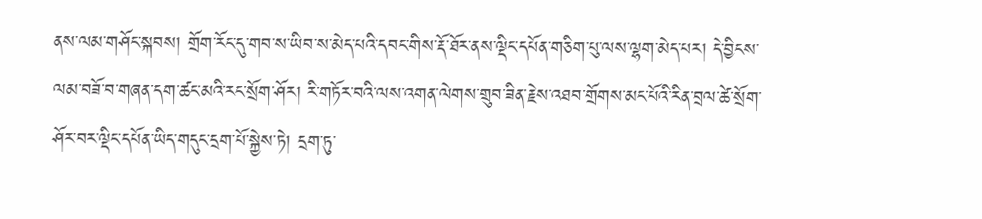ནས་ལམ་གཤོང་སྐབས། གྲོག་རོང་དུ་གབ་ས་ཡིབ་ས་མེད་པའི་དབང་གིས་རྡོ་ཐོར་ནས་ལྡིང་དཔོན་གཅིག་པུ་ལས་ལྷག་མེད་པར། དེ་བྱིངས་ལམ་བཟོ་བ་གཞན་དག་ཚང་མའི་རང་སྲོག་ཤོར། རི་གཏོར་བའི་ལས་འགན་ལེགས་གྲུབ་ཟིན་རྗེས་འཐབ་གྲོགས་མང་པོའི་རིན་བྲལ་ཚེ་སྲོག་ཤོར་བར་ལྡིང་དཔོན་ཡིད་གདུང་དྲག་པོ་སྐྱེས་ཏེ། དྲག་ཏུ་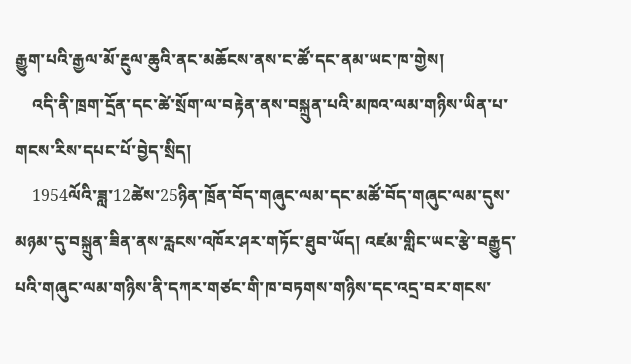རྒྱུག་པའི་རྒྱལ་མོ་རྔུལ་ཆུའི་ནང་མཆོངས་ནས་ང་ཚོ་དང་ནམ་ཡང་ཁ་གྱེས།
    འདི་ནི་ཁྲག་དྲོན་དང་ཚེ་སྲོག་ལ་བརྟེན་ནས་བསྐྲུན་པའི་མཁའ་ལམ་གཉིས་ཡིན་པ་གངས་རིས་དཔང་པོ་བྱེད་སྲིད།
    1954ལོའི་ཟླ་12ཚེས་25ཉིན་ཁྲོན་བོད་གཞུང་ལམ་དང་མཚོ་བོད་གཞུང་ལམ་དུས་མཉམ་དུ་བསྐྲུན་ཟིན་ནས་རླངས་འཁོར་ཤར་གཏོང་ཐུབ་ཡོད། འཛམ་གླིང་ཡང་རྩེ་བརྒྱུད་པའི་གཞུང་ལམ་གཉིས་ནི་དཀར་གཙང་གི་ཁ་བཏགས་གཉིས་དང་འདྲ་བར་གངས་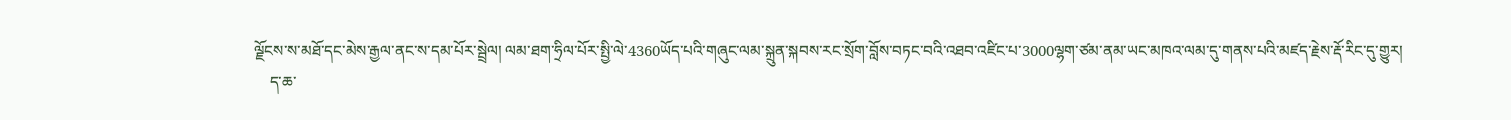ལྗོངས་ས་མཐོ་དང་མེས་རྒྱལ་ནང་ས་དམ་པོར་སྦྲེལ། ལམ་ཐག་ཧྲིལ་པོར་སྤྱི་ལེ་4360ཡོད་པའི་གཞུང་ལམ་སྐྲུན་སྐབས་རང་སྲོག་བློས་བཏང་བའི་འཐབ་འཛིང་པ་3000ལྷག་ཙམ་ནམ་ཡང་མཁའ་ལམ་དུ་གནས་པའི་མཛད་རྗེས་རྡོ་རིང་དུ་གྱུར།
    ད་ཆ་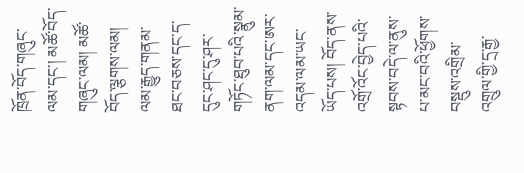ཁྲོན་བོད་གཞུང་ལམ་དང་། མཚོ་བོད་གཞུང་ལམ། མཚོ་བོད་ལྕགས་ལམ། ལམ་རྒྱུད་གནམ་ཐང་བཅས་དང་ད་དུང་ཤང་དུ་ཤར་གཏོང་ཐུབ་པའི་སྣུམ་ནག་ལམ་དང་ཨར་འདམ་ལམ་ཡང་ཡོད་པས། བོད་ནས་འགྲོ་འོང་བྱེད་པའི་སྟབས་བདེ་ལ་ནུས་པ་མང་བའི་ཕྱོགས་བསྡུས་འགྲིམ་འགྲུལ་གྱི་དྲ་རྒྱ་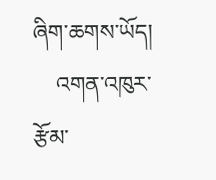ཞིག་ཆགས་ཡོད།
    འགན་འཁུར་རྩོམ་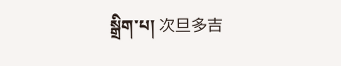སྒྲིག་པ། 次旦多吉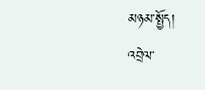མཉམ་སྤྱོད།
འབྲེལ་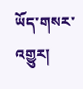ཡོད་གསར་འགྱུར།